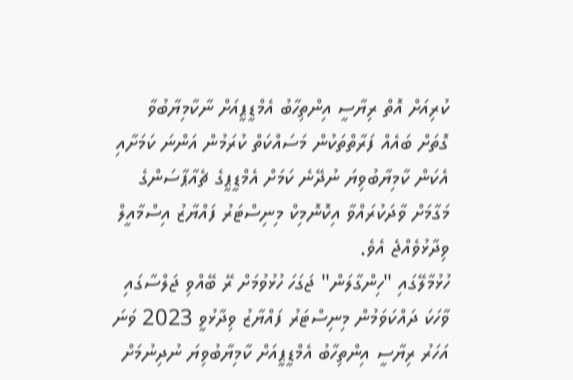ކުރިއަށް އޮތް ރިޔާސީ އިންތިހާބު އެމްޑީޕީއަށް ނާކާމިޔާބުވާ ގޮތަށް ބައެއް ފަރާތްތަކުން މަސައްކަތް ކުރަމުން އަންނަ ކަމަށާއި އެކަން ކާމިޔާބުވިޔަ ނުދޭނެ ކަމަށް އެމްޑީޕީގެ ޗެއާޕާސަންގެ މަގާމަށް ވާދަކުރައްވާ އިކޮނޮމިކް މިނިސްޓަރު ފައްޔާޒު އިސްމާއީލް ވިދާޅުވެއްޖެ އެވެ.
ހުޅުމާލޭގައި "ހިންގާލަން" ޖަގަހަ ހުޅުވުމަށް ރޭ ބޭއްވި ޖަލްސާގައި ވާހަކަ ދައްކަވަމުން މިނިސްޓަރު ފައްޔާޒު ވިދާޅުވީ 2023 ވަނަ އަހަރު ރިޔާސީ އިންތިހާބު އެމްޑީޕީއަށް ކާމިޔާބުވިޔަ ނުދިނުމަށް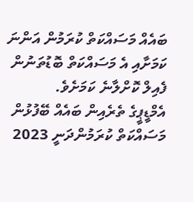ބައެއް މަސައްކަތް ކުރަމުން އަންނަ ކަމަށާއި އެ މަސައްކަތް ބޮޑުތަނުން ފެއިލް ކޮށްލާނެ ކަމަށެވެ.
އެމްޑީޕީގެ ތެރެއިން ބައެއް ބޭފުޅުން މަސައްކަތް ކުރަމުންދަނީ 2023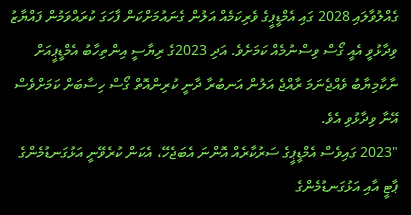ގެއްލުވާލައި 2028 ގައި އެމްޑީޕީގެ ވެރިކަމެއް އަލުން ގެނައުމަށްކަން ފާހަގަ ކުރައްވަމުން ފައްޔާޒު ވިދާޅުވީ އެއީ ގޯސް ވިސްނުމެއް ކަމަށެވެ. އަދި 2023ގެ ރިޔާސީ އިންތިހާބު އެމްޑީޕީއަށް ނާކާމިޔާބު ވެއްޖެނަމަ ރާއްޖެ އަލުން އަނބުރާ ދާނީ ކުރިންއޮތް ގޯސް ހިސާބަށް ކަމަށްވެސް އޭނާ ވިދާޅުވި އެވެ.
"2023 ގައިވެސް އެމްޑީޕީގެ ސަރުކާރެއް އޮންނަ އެބަޖެހޭ، އެކަން ކުރެވޭނީ އަޅުގަނޑުމެންގެ ޕާޓީ އާއި އަޅުގަނޑުމެންގެ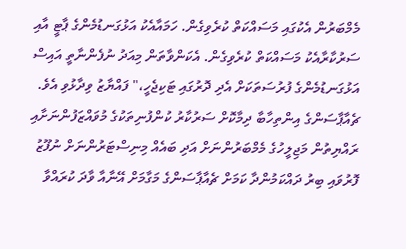މެމްބަރުން އެކުގައި މަސައްކަތް ކުރެވިގެން. ހަމައާއެކު އަޅުގަނޑުމެންގެ ޕާޓީ އާއި ސަރުކާރާއެކު މަސައްކަތް ކުރެވިގެން. އެކަންވާތަން މިއަދު ނުފެންނާތީ އައިސް އަޅުގަނޑުމެންގެ ފުރުސަތަކަށް އެދި ދޮރުގައި ޓަކިޖެހީ،" ފައްޔާޒު ވިދާޅުވި އެވެ.
ޗެއާޕާސަންގެ އިންތިހާބާ ދިމާކޮށް ސަރުކާރު ކުންފުނިތަކުގެ މުވައްޒަފުންނަށާއި ރައްޔިތުން މަޖިލީހުގެ މެމްބަރުންނަށް އަދި ބައެއް މިނިސްޓަރުންނަށް ނުފޫޒު ފޮރުވައި ބިރު ދައްކަމުންދާ ކަމަށް ޗެއާޕާސަންގެ މަގާމަށް އޭނާއާ ވާދަ ކުރައްވާ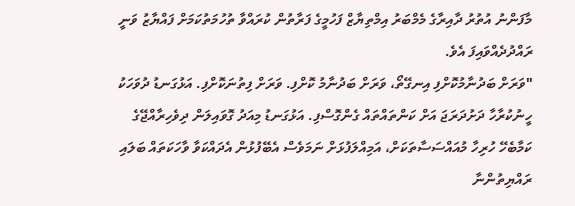މާފަންނު އުތުރު ދާއިރާގެ މެމްބަރު އިމްތިޔާޒް ފަހުމީގެ ފަރާތުން ކުރައްވާ ތުހުމަތުކަމަށް ފައްޔާޒު ވަނީ ރައްދުދެއްވައިފަ އެވެ.
"ވަރަށް ބަދުނާމުކޮށްފި އިނގޭތޯ، ވަރަށް ބަދުނާމު ކޮށްފި. ވަރަށް ފިތުނަކޮށްފި. އަޅުގަނޑު ދުވަހަކު ހީނުކުރާހާ ދަށުދަރަޖަ އަށް ކަންތައްތައް ގެންގޮސްފި. އަޅުގަނޑު މިއަދު ގޮވައިލަން ދިވެހިރާއްޖޭގެ ކަމާބެހޭ ހުރިހާ މުއައްސަސާތަކަށް، އަމިއްލަފުޅަށް ނަމަވެސް އެބޭފުޅުން އެދައްކަވާ ވާހަކަތައް ބަލައި ރައްޔިތުންނާ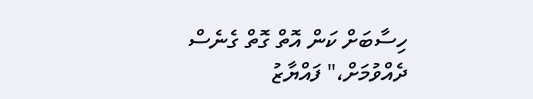ހިސާބަށް ކަން އޮތް ގޮތް ގެނެސް ދެއްވުމަށް،" ފައްޔާޒު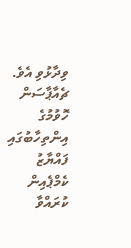ވިދާޅުވި އެވެ.
ޗެއާޕާސަން ހޮވުމުގެ އިންތިހާބުގައި ފައްޔާޒު ކެމްޕެއިން ކުރައްވާ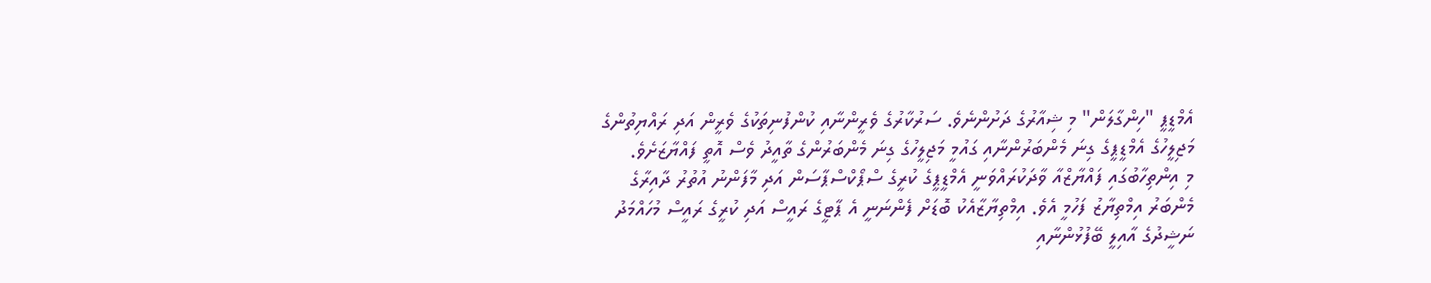އެމްޑީޕީ "ހިންގާލަން" މި ޝިއާރުގެ ދަށުންނެވެ. ސަރުކާރުގެ ވެރީންނާއި ކުންފުނިތަކުގެ ވެރީން އަދި ރައްޔިތުންގެ މަޖިލީހުގެ އެމްޑީޕީގެ ގިނަ މެންބަރުންނާއި ގައުމީ މަޖިލީހުގެ ގިނަ މެންބަރުންގެ ތާއީދު ވެސް އޮތީ ފައްޔާޒަށެވެ.
މި އިންތިހާބުގައި ފައްޔާޒްއާ ވާދަކުރައްވަނީ އެމްޑީޕީގެ ކުރީގެ ސްޕޯކްސްޕާސަން އަދި މާފަންނު އުތުރު ދާއިރާގެ މެންބަރު އިމްތިޔާޒު ފަހުމީ އެވެ. އިމްތިޔާޒާއެކު ބޮޑަށް ފެންނަނީ އެ ޕާޓީގެ ރައީސް އަދި ކުރީގެ ރައީސް މުހައްމަދު ނަޝީދުގެ އާއިލީ ބޭފުޅުންނާއި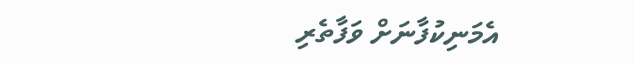އެމަނިކުފާނަށް ވަފާތެރި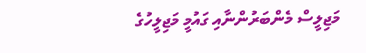މަޖިލީސް މެންބަރުންނާއި ގައުމީ މަޖިލީހުގެ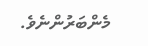މެންބަރުންނެވެ.